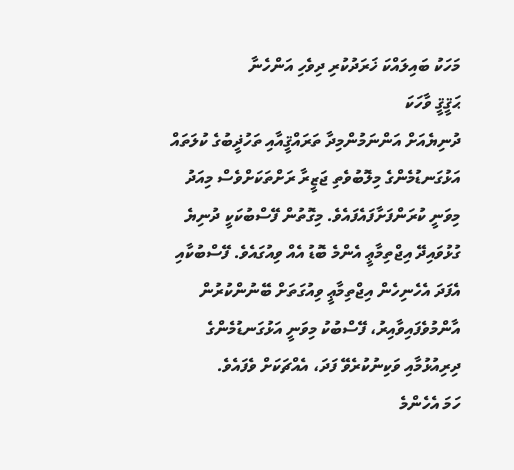މަހަކު ބައިލައްކަ ޚަރަދުކުރި ދިވެހި އަންހެނާ
ޙަޤީޤީ ވާހަކަ
ދުނިޔެއަށް އަންނަމުންމިދާ ތަރައްޤީއާއި ތަހުޛީބުގެ ކުލަތައް އަޅުގަނޑުމެންގެ މިލޮބުވެތި ޖަޒީރާ ރަށްތަކަށްވެސް މިއަދު މިވަނީ ކުރަންފަށާފައެފައެވެ. މިގޮތުން ފޭސްބުކަކީ ދުނިޔެ ގުޅުވައިދޭ އިޖްތިމާޢީ އެންމެ ބޮޑު އެއް ވިއުގައެވެ. ފޭސްބުކާއި އެފަދަ އެހެނިހެން އިޖްތިމާޢީ ވިއުގަތަށް ބޭނުންކުރުން އާންމުވެފައިވާއިރު، ފޭސްބުކު މިވަނީ އަޅުގަނޑުމެންގެ ދިރިއުޅުމާއި ވަކިނުކުރެވޭ ފަދަ، އެއްޗަކަށް ވެފައެވެ.
ހަމަ އެހެންމެ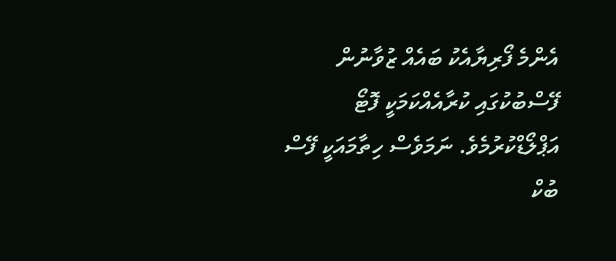އެންމެ ފޯރިޔާއެކު ބައެއް ޒުވާނުން ފޭސްބުކުގައި ކުރާއެއްކަމަކީ ފޮޓޯ އަޕްލޯޑްކުރުމެވެ. ނަމަވެސް ހިތާމައަކީ ފޭސް ބުކް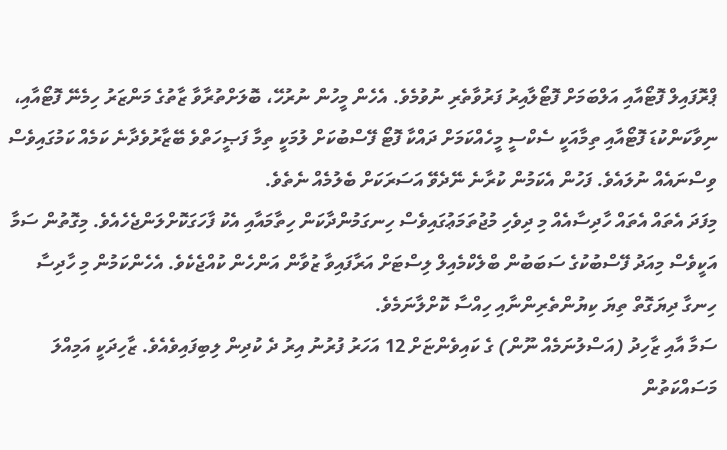ޕްރޮފައިލް ފޮޓޯއާއި އަލްބަމަށް ފޮޓޯލާއިރު ފަރުވާތެރި ނުވުމެވެ. އެހެން މީހުން ނުރުހޭ، ބޮލަށްތުރާވާ ޒާތުގެ މަންޒަރު ހިމެނޭ ފޮޓޯއާއި، ނިވާކަންކުޑަ ފޮޓޯއާއި ތިމާއަކީ ސެކްސީ މީހެއްކަމަށް ދައްކާ ފޮޓޯ ފޭސްބުކަށް ލުމަކީ ތިމާ ފަޞީހަތްވެ ބޭޒާރުވެދާނެ ކަމެއް ކަމުގައިވެސް ވިސްނައެއް ނުލައެވެ. ފަހުން އެކަމުން ކުރާނެ ނޭދެވޭ އަސަރަކަށް ބެލުމެއް ނެތެވެ.
މިފަދަ އެތައް އެތައް ހާދިސާއެއް މި ދިވެހި މުޖުތަމަޢުގައިވެސް ހިނގަމުންދާކަން ހިތާމައާއި އެކު ފާހަގަކޮށްލަންޖެހެއެވެ. މިގޮތުން ސަމާ އަކީވެސް މިއަދު ފޭސްބުކުގެ ސަބަބުން ބްލެކްމެއިލް ލިސްޓަށް އަރާފައިވާ ޒުވާން އަންހެން ކުއްޖެކެވެ. އެހެންކަމުން މި ހާދިސާ ހިނގާ ދިޔަގޮތް ތިޔަ ކިޔުންތެރިންނާއި ހިއްސާ ކޮށްލާނަމެވެ.
ސަމާ އާއި ޒާހިދު (އަސްލުނަމެއް ނޫން) ގެ ކައިވެންޏަށް 12 އަހަރު ފުރުނު އިރު ދެ ކުދިން ލިބިފައިވެއެވެ. ޒާހިދަކީ އަމިއްލަ މަސައްކަތުން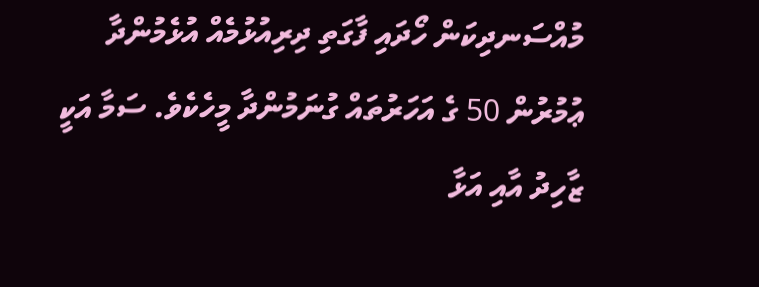މުއްސަނދިކަން ހޯދައި ފާގަތި ދިރިއުޅުމެއް އުޅެމުންދާ ޢުމުރުން 50 ގެ އަހަރުތައް ގުނަމުންދާ މީހެކެވެ. ސަމާ އަކީ ޒާހިދު އާއި އަޅާ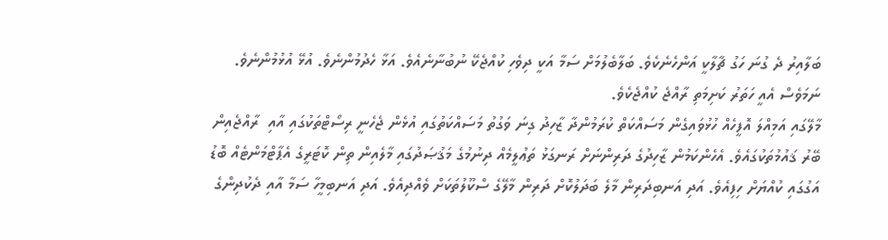ބަލާއިރު ދެ ގުނަ ހަގު ޗާލާކީ އަންހެނެކެވެ. ބަލާބެލުމަށް ސަމާ އަކީ ދިވެހި ކުއްޖެކޭ ނުބުނާނެއެވެ. އަޅާ ހެދުމުންނެވެ. އުޅޭ އުޅުމުންނެވެ. ނަމަވެސް އެއީ ހަތަރު ކަށިމަތި ރާއްޖެ ކުއްޖެކެވެ.
މާލޭގައި އަމިއްލަ އޮފީހެއް ހުޅުވައިގެން މަސައްކަތް ކުރަމުންދާ ޒާހިދު ގިނަ ވަގުތު މަސައްކަތުގައި އުޅެން ޖެހެނީ ރިސޯޓްތަކުގައި އާއި  ރާއްޖެއިން ބޭރު ޤައުމުތަކުގައެވެ. އެހެންކަމުން ޒާހިދުގެ ދަރިންނަށް ރަނގަޅު ތަޢުލީމެއް ދިނުމުގެ މަޤުޞަދުގައި މާލެއިން ތިން ކޮޓަރީގެ އެޕާޓްމަންޓެއް ބޮޑު އަގުގައި ކުއްޔަށް ހިފިއެވެ. އަދި އަނބިދަރިން މާލެ ބަދަލުކޮށް ދަރިން މާލޭގެ ސްކޫލުތަކަށް ވެއްދިއެވެ. އަދި އަނބިމީހާ ސަމާ އާއި ދެކުދިންގެ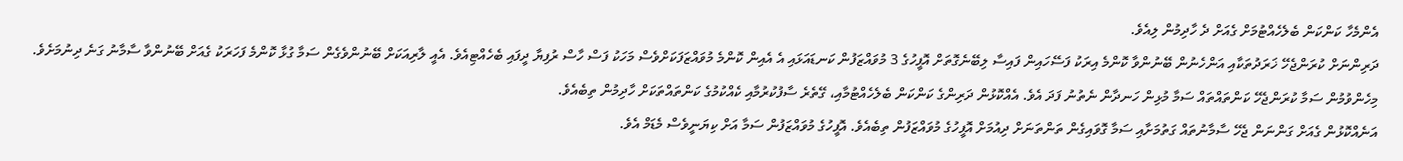އެންމެހާ ކަންކަން ބެލެހެއްޓުމަށް ގެއަށް ދެ ހާދިމުން ލިއެވެ.
ދަރިންނަށް ކުރަންޖެހޭ ޚަރަދުތަކާއި އަންހެނުން ބޭނުންވާ ކޮންމެ އިރަކު ފަސޭހައިން ފައިސާ ލިބޭނެގޮތަށް އޮފީހުގެ 3 މުވައްޒަފުން ކަނޑައަޅައި އެ އެއިން ކޮންމެ މުވައްޒަފަކަށްވެސް މަހަކު ފަސް ހާސް ރުފިޔާ ދީފައި ބެހެއްޓިއެވެ. އެއީ ލާރިއަކަށް ބޭނުންވެގެން ސަމާ ގުޅާ ކޮންމެ ފަހަރަކު ގެއަށް ބޭނުންވާ ސާމާނު ގަނެ ދިނުމަށެވެ. މިހެންވުމުން ސަމާ ކުރަންޖެހޭ ކަންތައްތައް ސަމާ މުޅިން ހަނދާން ނެތުނު ފަދަ އެވެ. އެއްކޮޅުން ދަރިންގެ ކަންކަން ބެލެހެއްޓުމާއި، ގޭތެރެ ސާފުކުރުމާއި ކެއްކުމުގެ ކަންތައްތަކަށް ހާދިމުން ތިބެއެވެ.
އަނެއްކޮޅުން ގެއަށް ގަންނަން ޖެހޭ ސާމާނުތައް ގަތުމަށާއި ސަމާ ގޮވައިގެން ތަންތަނަށް ދިއުމަށް އޮފީހުގެ މުވައްޒަފުން ތިބެއެވެ. އޮފީހުގެ މުވައްޒަފުން ސަމާ އަށް ކިޔަނީވެސް މެޑަމް އެވެ.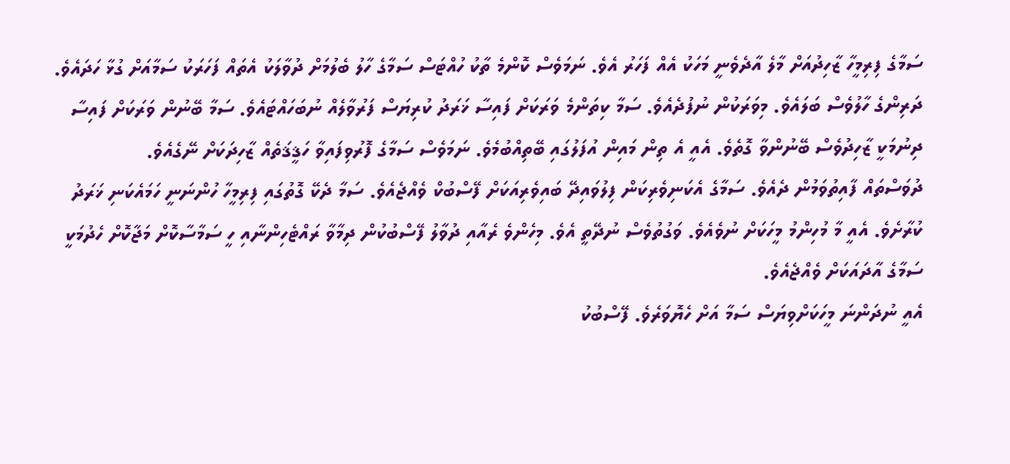ސަމާގެ ފިރިމީހާ ޒާހިދުއަށް މާލެ އާދެވެނީ މަހަކު އެއް ފަހަރު އެވެ. ނަމަވެސް ކޮންމެ ތާކު ހުއްޓަސް ސަމާގެ ހާލު ބެލުމަށް ދުވާލަކު އެތައް ފަހަރަކު ސަމާއަށް ގުޅާ ހަދައެވެ.
ދަރިންގެ ހާލުވެސް ބަލައެވެ. މިވަރަކުން ނުފުދެއެވެ. ސަމާ ކިތަންމެ ވަރަކަށް ފައިސާ ޚަރަދު ކުރިޔަސް ފަރުވާލެއް ނުބަހައްޓައެވެ. ސަމާ ބޭނުން ވަރަކަށް ފައިސާ ދިނުމަކީ ޒާހިދުވެސް ބޭނުންވާ ގޮތެވެ. އެއީ އެ ތިން މައިން އުފަލުގައި ބޭތިއްބުމެވެ. ނަމަވެސް ސަމާގެ ފޮރުވިފައިވާ ހަޤީޤަތެއް ޒާހިދަކަށް ނޭގެއެވެ.
ދުވަސްތައް ފާއިތުވަމުން ދެއެވެ. ސަމާގެ އެކަނިވެރިކަން ފިލުވައިދޭ ބައިވެރިއަކަށް ފޭސްބުކް ވެއްޖެއެވެ. ސަމާ ދެކޭ ގޮތުގައި ފިރިމީހާ ހުންނަނީ ހަމައެކަނި ޚަރަދު ކުރާށެވެ. އެއީ މާ މުހިންމު މީހަކަށް ނުވެއެވެ. ވަގުތުވެސް ނުދޭތީ އެވެ. މިހެންވެ ރެއާއި ދުވާލު ފޭސްބުކުން ދިމާވާ ރައްޓެހިންނާއި ހީ ސަމާސާކޮށް މަޖާކޮށް ހެދުމަކީ ސަމާގެ އާދައަކަށް ވެއްޖެއެވެ.
އެއީ ނުދަންނަ މީހަކަށްވިޔަސް ސަމާ އަށް ހެޔޮވަރެވެ. ފޭސްބުކު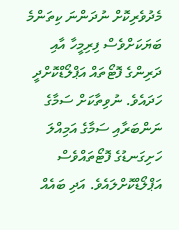މެދުވެރިކޮށް ނުދަންނަ ކިތަންމެ ބަޔަކަށްވެސް ފިރިމީހާ އާއި ދަރިންގެ ފޮޓޯތައް އަޕްލޯޑްކޮށްދީ ހަދައެވެ. ނުވިތާކަށް ސަމާގެ ނަންބަރާއި ސަމާގެ އަމިއްލަ ހަށިގަނޑުގެ ފޮޓޯތައްވެސް އަޕްލޯޑްކޮށްލައެވެ. އަދި ބައެއް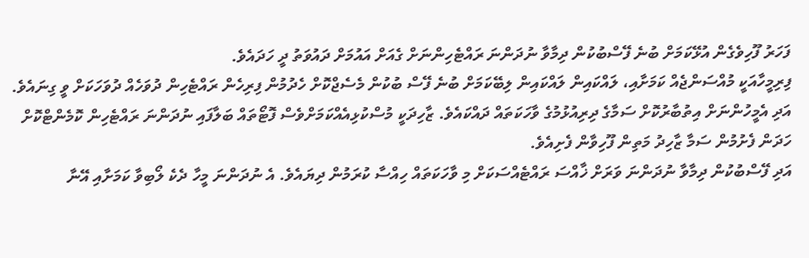ފަހަރު ފޫހިވެގެން އުޅޭކަމަށް ބުނެ ފޭސްބުކުން ދިމާވާ ނުދަންނަ ރައްޓެހިންނަށް ގެއަށް އައުމަށް ދައުވަތު ދީ ހަދައެވެ.
ފިރިމީހާއަކީ މުއްސަންޖެއް ކަމަށާއި، ލައްކައިން ލައްކައިން ލިބޭކަމަށް ބުނެ ފޭސް ބުކުން މެސެޖްކޮށް ހެދުމުން ފިރިހެން ރައްޓެހިން ދުވަހެއް ދުވަހަކަށް ވީ ގިނައެވެ. އަދި އެމީހުންނަށް އިތުބާރުކޮށް ސަމާގެ ދިރިއުޅުމުގެ ވާހަކަތައް ދައްކައެވެ. ޒާހިދަކީ މުސްކުޅިއެއްކަމަށްވެސް ފޮޓޯތައް ބަލާފައި ނުދަންނަ ރައްޓެހިން ކޮމެންޓްކޮށް ހަދަން ފެށުމުން ސަމާ ޒާހިދު މަތިން ފޫހިވާން ފެށިއެވެ.
އަދި ފޭސްބުކުން ދިމާވާ ނުދަންނަ ވަރަށް ޚާއްސަ ރައްޓެއްސަކަށް މި ވާހަކަތައް ހިއްސާ ކުރަމުން ދިޔައެވެ. އެ ނުދަންނަ މީހާ ދެކެ ލޯބިވާ ކަމަށާއި އޭނާ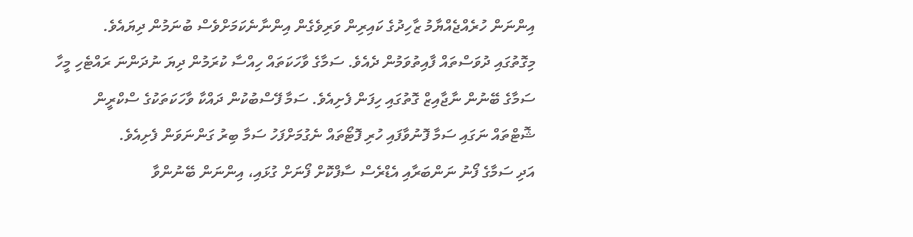އިންނަން ހުރެއްޖެއްޔާމު ޒާހިދުގެ ކައިރިން ވަރިވެގެން އިންނާނެކަމަށްވެސް ބުނަމުން ދިޔައެވެ.
މިގޮތުގައި ދުވަސްތައް ފާއިތުވަމުން ދެއެވެ. ސަމާގެ ވާހަކަތައް ހިއްސާ ކުރަމުން ދިޔަ ނުދަންނަ ރައްޓެހި މީހާ ސަމާގެ ބޭނުން ނާޖާއިޒް ގޮތުގައި ހިފަން ފެށިއެވެ. ސަމާ ފޭސްބުކުން ދައްކާ ވާހަކަތަކުގެ ސްކްރީން ޝޮޓްތައް ނަގައި ސަމާ ފޮނުވާފައި ހުރި ފޮޓޯތައް ނެގުމަށްފަހު ސަމާ ބިރު ގަންނަވަން ފެށިއެވެ.
އަދި ސަމާގެ ފޯނު ނަންބަރާއި އެޑްރެސް ސާފްކޮށް ފޯނަށް ގުޅައި، އިންނަން ބޭނުންވާ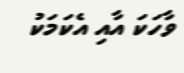ވާހަކަ އާއި އެކަމަކު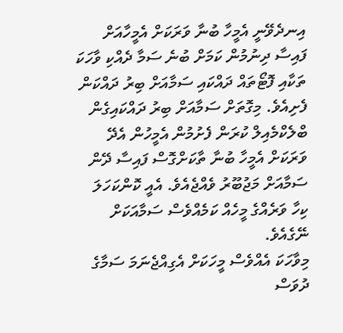އިނދެވޭނީ އެމީހާ ބުނާ ވަރަކަށް އެމީހާއަށް ފައިސާ ދިނުމުން ކަމަށް ބުނެ ސަމާ ދެއްކި ވާހަކަ ތަކާއި ފޮޓޯތައް ދައްކައި ސަމާއަށް ބިރު ދައްކަން ފެށިއެވެ. މިގޮތަށް ސަމާއަށް ބިރު ދައްކައިގެން ބްލެކްމެއިލް ކުރަން ފެށުމުން އެމީހުން އެދޭ ވަރަކަށް އެމީހާ ބުނާ ތާކަށްގޮސް ފައިސާ ދޭން ސަމާއަށް މަޖުބޫރު ވެއްޖެއެވެ. އެއީ ކޮންކަހަލަ ކިހާ ވަރެއްގެ މީހެއް ކަމެއްވެސް ސަމާއަކަށް ނޭގެއެވެ.
މިވާހަކަ އެއްވެސް މީހަކަށް އެގިއްޖެނަމަ ސަމާގެ ދުވަސް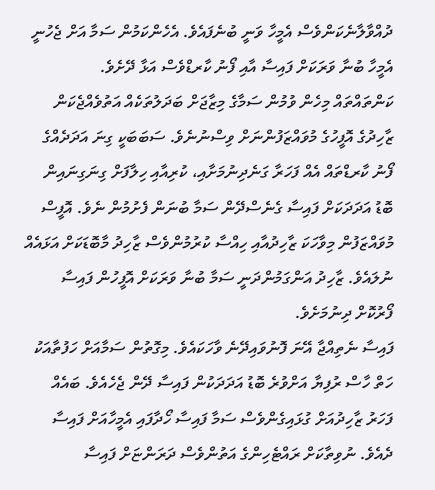ދުއްވާލާނެކަންވެސް އެމީހާ ވަނީ ބުނެފައެވެ. އެހެންކަމުން ސަމާ އަށް ޖެހުނީ އެމީހާ ބުނާ ވަރަކަށް ފައިސާ އާއި ފޯނު ކާރޑްވެސް އަޅާ ދޭށެވެ.
ކަންތައްތައް މިހެން ވުމުން ސަމާގެ މިޒާޖަށް ބަދަލުތަކެއް އަތުވެއްޖެކަން ޒާހިދުގެ އޮފީހުގެ މުވައްޒަފުންނަށް ވިސްނުނެވެ. ސަބަބަކީ ގިނަ އަދަދެއްގެ ފޯނު ކާރޑްތައް އެއް ފަހަރާ ގަނެދިނުމަށާއި، ކުރިއާއި ހިލާފަށް ގިނަގިނައިން ބޮޑު އަދަދަކަށް ފައިސާ ގެނެސްދޭން ސަމާ ބުނަން ފެށުމުން ނެވެ. އޮފީސް މުވައްޒަފުން މިވާހަކަ ޒާހިދުއާއި ހިއްސާ ކުރުމުންވެސް ޒާހިދު މާބޮޑަކަށް އަޅައެއް ނުލައެވެ. ޒާހިދު އަންގަމުންދަނީ ސަމާ ބުނާ ވަރަކަށް އޮފީހުން ފައިސާ ފޯރުކޮށް ދިނުމަށެވެ.
ފައިސާ ނެތިއްޖާ އޭނަ ފޮނުވައިދޭނެ ވާހަކައެވެ. މިގޮތުން ސަމާއަށް ހަފުތާއަކު ހަތް ހާސް ރުފިޔާ އަށްވުރެ ބޮޑު އަދަދަކުން ފައިސާ ދޭން ޖެހެއެވެ. ބައެއް ފަހަރު ޒާހިދުއަށް ގުޅައިގެންވެސް ސަމާ ފައިސާ ހޯދާފައި އެމީހާއަށް ފައިސާ ދެއެވެ. ނުވިތާކަށް ރައްޓެހިންގެ އަތުންވެސް ދަރަންޏަށް ފައިސާ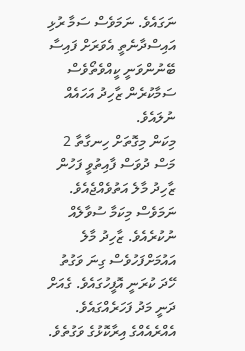ނަގައެވެ. ނަމަވެސް ސަމާ ރުޅި އައިސްދާނެތީ އެވަރަށް ފައިސާ ބޭނުންވަނީ ކީއްވެތޯވެސް ސަމާކުރެން ޒާހިދު އަހައެއް ނުލައެވެ.
މިކަން މިގޮތަށް ހިނގާތާ 2 މަސް ދުވަސް ފާއިތުވީ ފަހުން ޒާހިދު މާލެ އަތުވެއްޖެއެވެ. ނަމަވެސް މިކަމާ ސުވާލެއް ނުކުރެއެވެ. ޒާހިދު މާލެ އައުމަށްފަހުވެސް ގިނަ ވަގުތު ހޭދަ ކުރަނީ އޮފީހުގައެވެ. ގެއަށް ދަނީ މަދު ފަހަރެއްގައެވެ.
އެއްރެއެއްގެ އިރާކޮޅުގެ ވަގުތެވެ.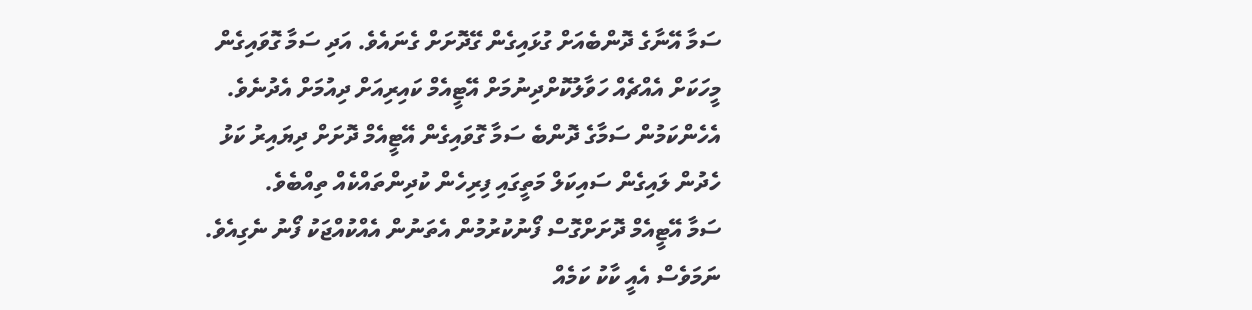ސަމާ އޭނާގެ ދޮންބެއަށް ގުޅައިގެން ގޭދޮށަށް ގެނައެވެ. އަދި ސަމާ ގޮވައިގެން މީހަކަށް އެއްޗެއް ހަވާލުކޮށްދިނުމަށް އޭޓީއެމް ކައިރިއަށް ދިއުމަށް އެދުނެވެ. އެހެންކަމުން ސަމާގެ ދޮންބެ ސަމާ ގޮވައިގެން އޭޓީއެމް ދޮށަށް ދިޔައިރު ކަޅު ހެދުން ލައިގެން ސައިކަލް މަތީގައި ފިރިހެން ކުދިންތައްކެއް ތިއްބެވެ.
ސަމާ އޭޓީއެމް ދޮށަށްގޮސް ފޯނުކުރުމުން އެތަނުން އެއްކުއްޖަކު ފޯނު ނެގިއެވެ. ނަމަވެސް އެއީ ކާކު ކަމެއް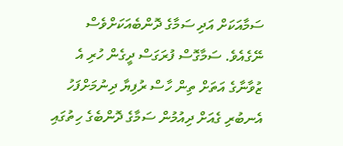ސަމާއަކަށް އަދި ސަމާގެ ދޮންބެއަކަށްވެސް ނޭގެއެވެ. ސަމާގޮސް ފުރަގަސް ދީގެން ހުރި އެ ޒުވާނާގެ އަތަށް ތިން ހާސް ރުފިޔާ ދިނުމަށްފަހު އެނބުރި ގެއަށް ދިއުމުން ސަމާގެ ދޮންބެގެ ހިތުގައި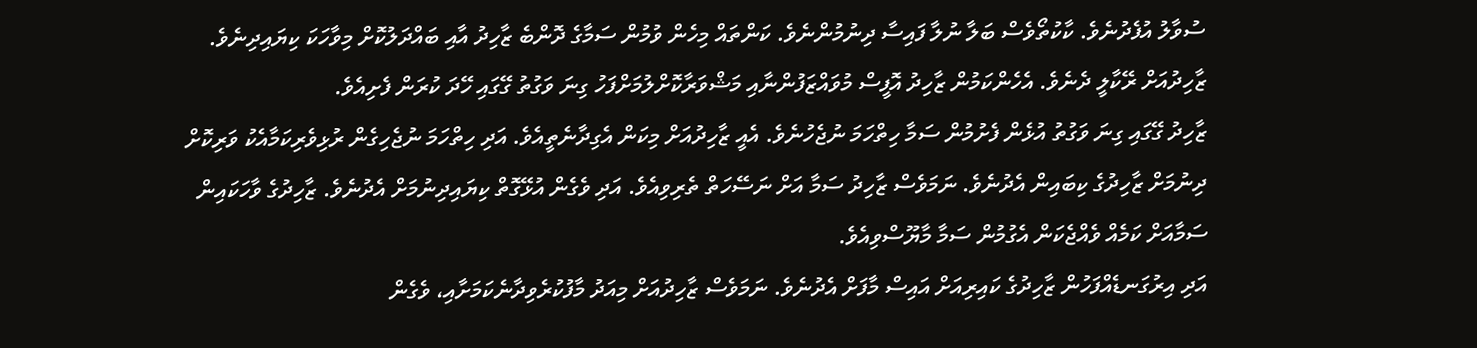ސުވާލު އުފެދުނެވެ. ކާކުތޯވެސް ބަލާ ނުލާ ފައިސާ ދިނުމުންނެވެ. ކަންތައް މިހެން ވުމުން ސަމާގެ ދޮންބެ ޒާހިދު އާއި ބައްދަލުކޮށް މިވާހަކަ ކިޔައިދިނެވެ. ޒާހިދުއަށް ރޭކާލީ ދެނެވެ. އެހެންކަމުން ޒާހިދު އޮފީސް މުވައްޒަފުންނާއި މަޝްވަރާކޮށްލުމަށްފަހު ގިނަ ވަގުތު ގޭގައި ހޭދަ ކުރަން ފެށިއެވެ.
ޒާހިދު ގޭގައި ގިނަ ވަގުތު އުޅެން ފެށުމުން ސަމާ ހިތްހަމަ ނުޖެހުނެވެ. އެއީ ޒާހިދުއަށް މިކަން އެގިދާނެތީއެވެ. އަދި ހިތްހަމަ ނުޖެހިގެން ރުޅިވެރިކަމާއެކު ވަރިކޮށް ދިނުމަށް ޒާހިދުގެ ކިބައިން އެދުނެވެ. ނަމަވެސް ޒާހިދު ސަމާ އަށް ނަސޭހަތް ތެރިވިއެވެ. އަދި ވެގެން އުޅޭގޮތް ކިޔައިދިނުމަށް އެދުނެވެ. ޒާހިދުގެ ވާހަކައިން ސަމާއަށް ކަމެއް ވެއްޖެކަން އެގުމުން ސަމާ މާޔޫސްވިއެވެ.
އަދި އިރުގަނޑެއްފަހުން ޒާހިދުގެ ކައިރިއަށް އައިސް މާފަށް އެދުނެވެ. ނަމަވެސް ޒާހިދުއަށް މިއަދު މާފުކުރެވިދާނެކަމަށާއި، ވެގެން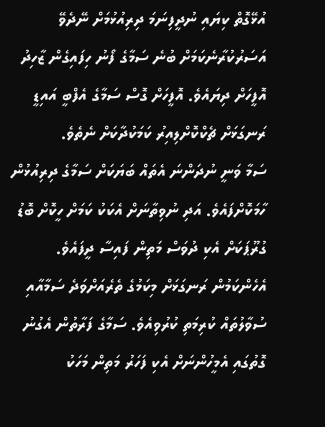އުޅޭގޮތް ކިޔައި ނުދީފިނަމަ ދިރިއުޅުމަށް ނޭދެވޭ އަސަރުކުރާނެކަމަށް ބުނެ ސަމާގެ ފޯނު ހިފައިގެން ޒާހިދު އޮފީހަށް ދިޔައެވެ. އޮފީހަށް ގޮސް ސަމާގެ އެފްބީ އައިޑީ ރަނގަޅަށް ޗެކްކޮށްލިއިރު ކަމަކުދާކަށް ނެތެވެ.
ސަމާ ވަނީ ނުދަންނަ އެތައް ބަޔަކަށް ސަމާގެ ދިރިއުޅުން ހާމަކޮށްފައެވެ. އަދި ނުވިތާނަށް އެކަކު ކަމަށް ހީކޮށް ބޮޑު ގުރޫޕަކަށް އެކި ދުވަސް މަތިން ފައިސާ ދީފައެވެ. އެހެންކަމުން ރަނގަޅަށް މިކަމުގެ ތެރެއަށްވަދެ ސަމާއާއި ސުވާލުތައް ކުރިމަތި ކުރުވިއެވެ. ސަމާގެ ފަރާތުން އެގުނު ގޮތުގައި އެމީހުންނަށް އެކި ފަހަރު މަތިން މަހަކު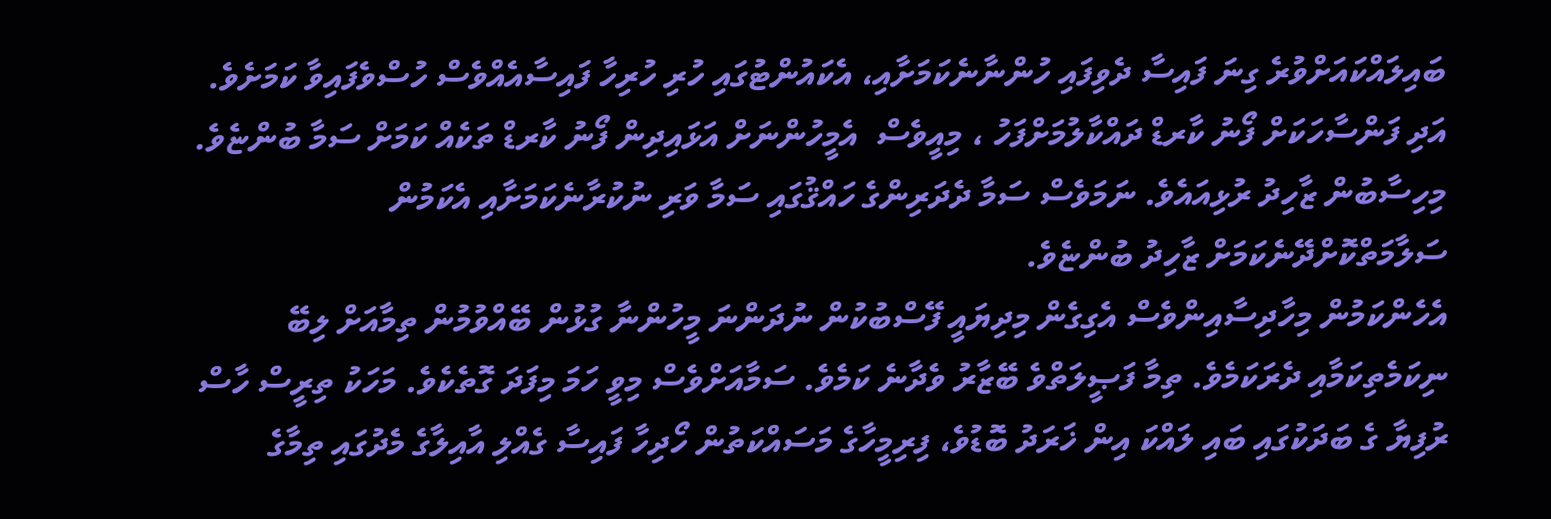ބައިލައްކައަށްވުރެ ގިނަ ފައިސާ ދެވިފައި ހުންނާނެކަމަށާއި، އެކައުންޓުގައި ހުރި ހުރިހާ ފައިސާއެއްވެސް ހުސްވެފައިވާ ކަމަށެވެ.
އަދި ފަންސާހަކަށް ފޯނު ކާރޑް ދައްކާލުމަށްފަހު ، މިއީވެސް  އެމީހުންނަށް އަޅައިދިން ފޯނު ކާރޑް ތަކެއް ކަމަށް ސަމާ ބުންޏެވެ. މިހިސާބުން ޒާހިދު ރުޅިއައެވެ. ނަމަވެސް ސަމާ ދެދަރިންގެ ހައްޤުގައި ސަމާ ވަރި ނުކުރާނެކަމަށާއި އެކަމުން ސަލާމަތްކޮށްދޭނެކަމަށް ޒާހިދު ބުންޏެވެ.
އެހެންކަމުން މިހާދިސާއިންވެސް އެގިގެން މިދިޔައީ ފޭސްބުކުން ނުދަންނަ މީހުންނާ ގުޅުން ބޭއްވުމުން ތިމާއަށް ލިބޭ ނިކަމެތިކަމާއި ދެރަކަމެވެ. ތިމާ ފަޞީލަތްވެ ބޭޒާރު ވެދާނެ ކަމެވެ. ސަމާއަށްވެސް މިވީ ހަމަ މިފަދަ ގޮތެކެވެ. މަހަކު ތިރީސް ހާސް ރުފިޔާ ގެ ބަދަކުގައި ބައި ލައްކަ އިން ޚަރަދު ބޮޑުވެ، ފިރިމީހާގެ މަސައްކަތުން ހޯދިހާ ފައިސާ ގެއްލި އާއިލާގެ މެދުގައި ތިމާގެ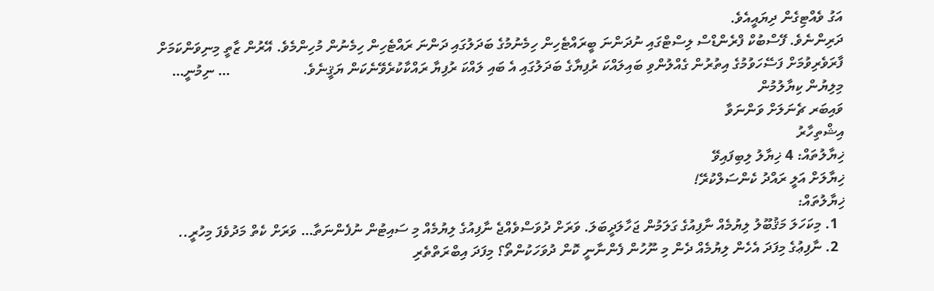އަގު ވެއްޓިގެން ދިޔައީއެވެ.
ދަރިންނެވެ. ފޭސްބުކް ފްރެންޑްސް ލިސްޓްގައި ނުދަންނަ ބީރައްޓެހިން ހިމެނުމުގެ ބަދަލުގައި ދަންނަ ރައްޓެހިން ހިމެނުން މުހިންމެވެ. އޭރުން ޒާތީ މިނިވަންކަމަށް ފާރަވެރިވުމަށް ފަސޭހަވުމުގެ އިތުރުން ގެއްލުންވި ބައިލައްކަ ރުފިޔާގެ ބަދަލުގައި އެ ބައި ލައްކަ ރުފިޔާ ރައްކާކުރެވޭނެކަން ޔަޤީނެވެ.                    … ނިމުނީ…
މިލިޔުން ކިޔާލުމުން
ވައިބަރ ޗެނަލަށް ވަންނަވާ
އިޝްތިހާރު
ޚިޔާލުތައް: 4 ޚިޔާލު ލިބިފައިވޭ
ޚިޔާލަށް އަލީ ރައްދު ކެންސަލްކުރޭ!
ޚިޔާލުތައް:
  1. މިކަހަލަ މަޤުބޫލު ލިޔުމެއް ނާފިއުގެ ގަލަމުން ޖަހާލަދީބަލަ. ވަރަށް ދުވަސްވެއްޖެ ނާފިއުގެ ލިޔުމެއް މި ސައިޓުން ނުފެންނަތާ… ވަރަށް ކެތް މަދުވެފަ މިހުރީ..
  2. ނާފިޢުގެ މިފަދަ އެހެން ލިޔުމެއް ދެން މި ނޫހުން ފެންނާނީ ކޮން ދުވަހަކުންތޯ؟ މިފަދަ އިބްރަތްތެރި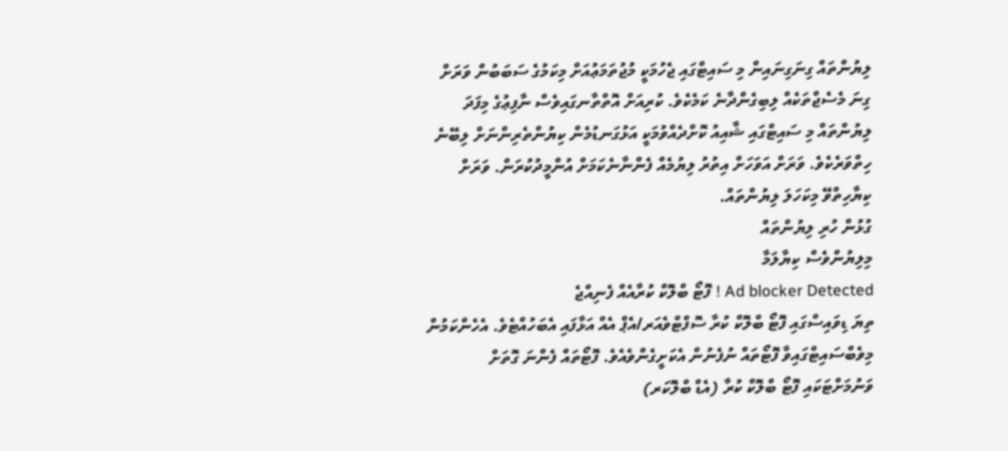ލިޔުންތައް ގިނަގިނައިން މި ސައިޓްގައި ޖެހުމަކީ މުޖުތަމަޢުއަށް މިކަމުގެ ސަބަބުން ވަރަށް ގިނަ މެސެޖްތަކެއް ލިބިގެންދާނެ ކަމެކެވެ. ކުރިއަށް އޮތްތާނގައިވެސް ނާފިޢުގެ މިފަދަ ލިޔުންތައް މި ސައިޓްގައި ޝާއިއު ކޮށްދެއްވުމަކީ އަޅުގަނޑުމެން ކިޔުންތެރިންނަށް ލިބޭނެ ހިތްވަރެކެވެ. ވަރަށް އަވަހަށް އިތުރު ލިޔުމެއް ފެންނާނެކަމަށް އުންމީދުކުރަން. ވަރަށް ކިޔާހިތްވޭ މިކަހަލަ ލިޔުންތައް.
ގުޅުން ހުރި ލިޔުންތައް
މިލިޔުންވެސް ކިޔާލަމާ
Ad blocker Detected ! ފޮޓޯ ބްލޮކް ކުރާއެއް ފެނިއްޖެ
ތިޔަ ޑިވައިސްގައި ފޮޓޯ ބްލޮކް ކުރާ ސޮފްޓްވެއަރ/އެޕް އެއް އަޅާފައި އެބަހުއްޓެވެ. އެހެންކަމުން މިވެބްސައިޓްގައިވާ ފޮޓޯތައް ނުފެނުން އެކަށީގެންވެއެވެ. ފޮޓޯތައް ފެންނަ ގޮތަށް ވަނުމަށްޓަކައި ފޮޓޯ ބްލޮކް ކުރާ (އެޑް ބްލޮކަރ)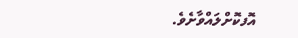އޮފކޮށްލައްވާށެވެ.